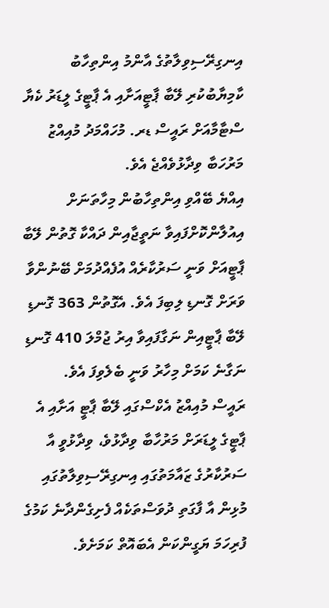އިނގިރޭސިވިލާތުގެ އާންމު އިންތިހާބު ކާމިޔާބުކުރި ލޭބާ ޕާޓީއަށާއި އެ ޕާޓީގެ ލީޑަރު ކެޔާ ސްޓާމާއަށް ރައީސް ޑރ. މުހައްމަދު މުއިއްޒު މަރުހަބާ ވިދާޅުވެއްޖެ އެވެ.
އިއްޔެ ބޭއްވި އިންތިހާބުން މިހާތަނަށް އިއުލާންކޮށްފައިވާ ނަތީޖާއިން ދައްކާ ގޮތުން ލޭބާ ޕާޓީއަށް ވަނީ ސަރުކާރެއް އުފެއްދުމަށް ބޭނުންވާ ވަރަށް ގޮނޑި ލިބިފަ އެވެ. އެގޮތުން 363 ގޮނޑި ލޭބާ ޕާޓީއިން ނަގާފައިވާ އިރު ޖުމްލަ 410 ގޮނޑި ނަގާނެ ކަމަށް މިހާރު ވަނީ ބެލެވިފަ އެވެ.
ރައީސް މުއިއްޒު އެކްސްގައި ލޭބާ ޕާޓީ އަށާއި އެ ޕާޓީގެ ލީޑަރަށް މަރުހާބާ ވިދާޅުވެ، ވިދާޅުވީ އާ ސަރުކާރުގެ ޒައާމަތުގައި އިނގިރޭސިވިލާތުގައި މުޅިން އާ ފާގަތި ދުވަސްތަކެއް ފެށިގެންދާނެ ކަމުގެ ފުރިހަމަ ޔަގީންކަން އެބައޮތް ކަމަށެވެ.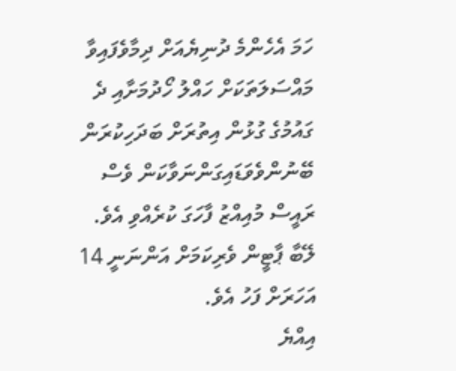ހަމަ އެހެންމެ ދުނިޔެއަށް ދިމާވެފައިވާ މައްސަލަތަކަށް ހައްލު ހޯދުމަށާއި ދެ ގައުމުގެ ގުޅުން އިތުރަށް ބަދަހިކުރަން ބޭނުންވެވަޑައިގަންނަވާކަން ވެސް ރައީސް މުއިއްޒު ފާހަގަ ކުރެއްވި އެވެ.
ލޭބާ ޕާޓީން ވެރިކަމަށް އަންނަނީ 14 އަހަރަށް ފަހު އެވެ.
އިއްޔެ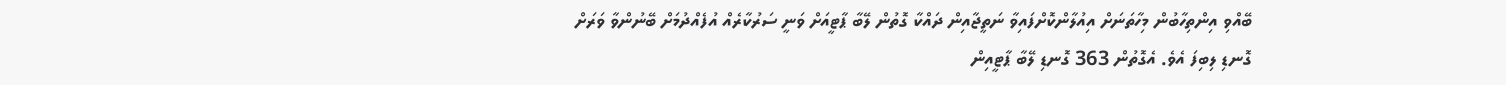ބޭއްވި އިންތިހާބުން މިހާތަނަށް އިއުލާންކޮށްފައިވާ ނަތީޖާއިން ދައްކާ ގޮތުން ލޭބާ ޕާޓީއަށް ވަނީ ސަރުކާރެއް އުފެއްދުމަށް ބޭނުންވާ ވަރަށް ގޮނޑި ލިބިފަ އެވެ. އެގޮތުން 363 ގޮނޑި ލޭބާ ޕާޓީއިން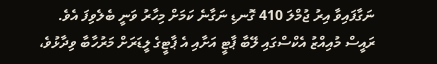ނަގާފައިވާ އިރު ޖުމްލަ 410 ގޮނޑި ނަގާނެ ކަމަށް މިހާރު ވަނީ ބެލެވިފަ އެވެ.
ރައީސް މުއިއްޒު އެކްސްގައި ލޭބާ ޕާޓީ އަށާއި އެ ޕާޓީގެ ލީޑަރަށް މަރުހާބާ ވިދާޅުވެ،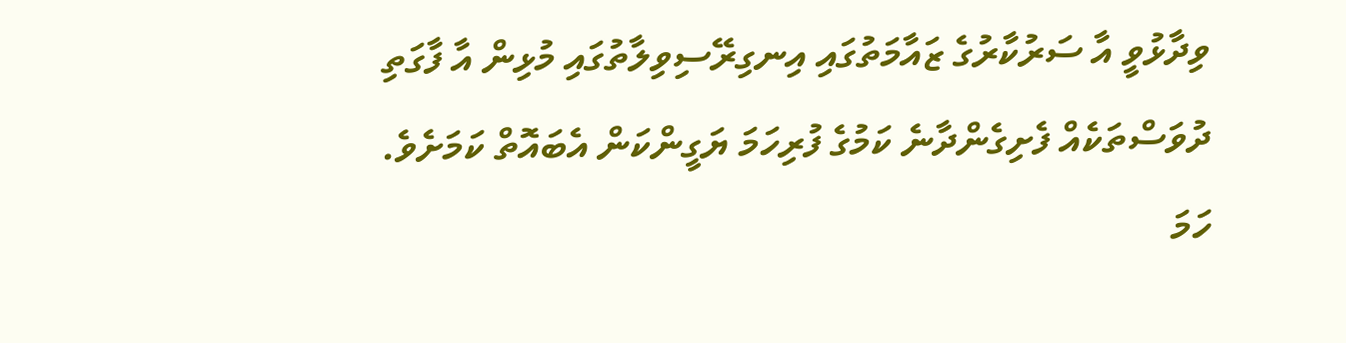ވިދާޅުވީ އާ ސަރުކާރުގެ ޒައާމަތުގައި އިނގިރޭސިވިލާތުގައި މުޅިން އާ ފާގަތި ދުވަސްތަކެއް ފެށިގެންދާނެ ކަމުގެ ފުރިހަމަ ޔަގީންކަން އެބައޮތް ކަމަށެވެ.
ހަމަ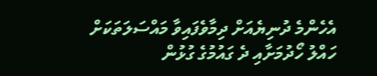އެހެންމެ ދުނިޔެއަށް ދިމާވެފައިވާ މައްސަލަތަކަށް ހައްލު ހޯދުމަށާއި ދެ ގައުމުގެ ގުޅުން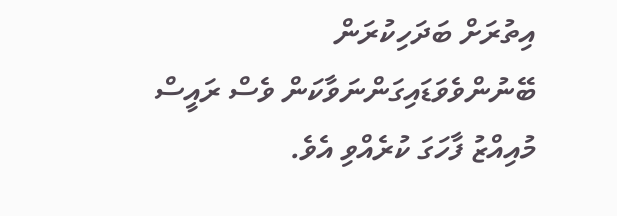އިތުރަށް ބަދަހިކުރަން ބޭނުންވެވަޑައިގަންނަވާކަން ވެސް ރައީސް މުއިއްޒު ފާހަގަ ކުރެއްވި އެވެ.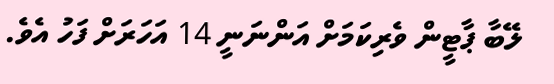ލޭބާ ޕާޓީން ވެރިކަމަށް އަންނަނީ 14 އަހަރަށް ފަހު އެވެ.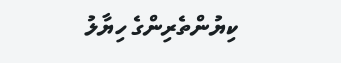ކިޔުންތެރިންގެ ހިޔާލު